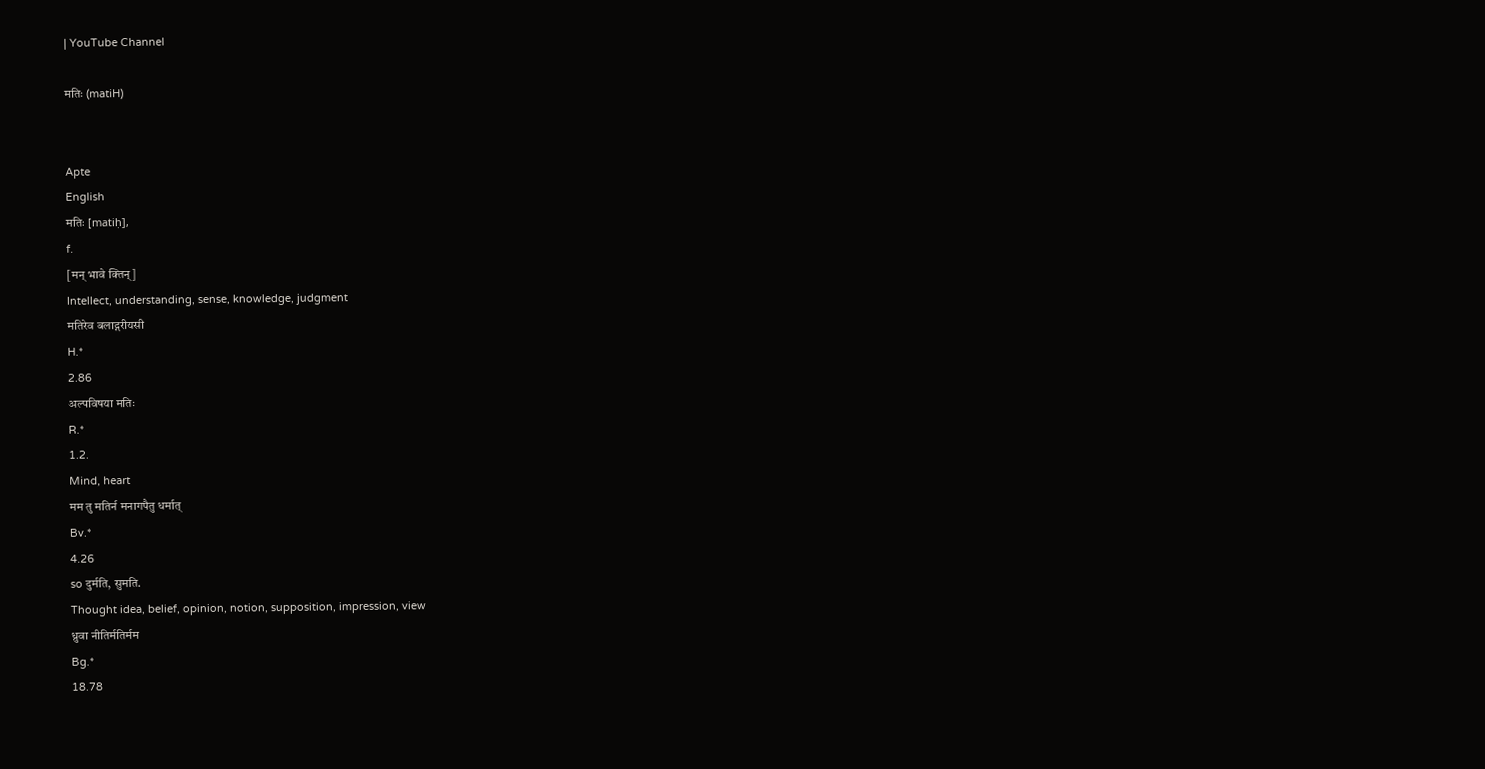| YouTube Channel

मतिः (matiH)


Apte
English
मतिः [matiḥ],
f.
[मन् भावे क्तिन्]
Intellect, understanding, sense, knowledge, judgment
मतिरेव बलाद्गरीयसी
H.*
2.86
अल्पविषया मतिः
R.*
1.2.
Mind, heart
मम तु मतिर्न मनागपैतु धर्मात्
Bv.*
4.26
so दुर्मति, सुमति.
Thought idea, belief, opinion, notion, supposition, impression, view
ध्रुवा नीतिर्मतिर्मम
Bg.*
18.78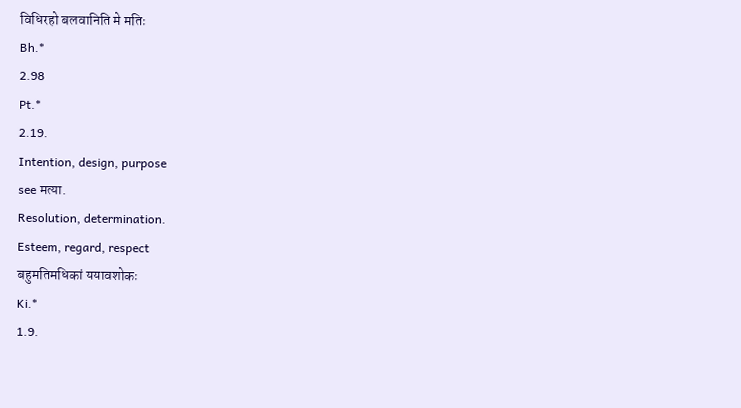विधिरहो बलवानिति मे मतिः
Bh.*
2.98
Pt.*
2.19.
Intention, design, purpose
see मत्या.
Resolution, determination.
Esteem, regard, respect
बहुमतिमधिकां ययावशोकः
Ki.*
1.9.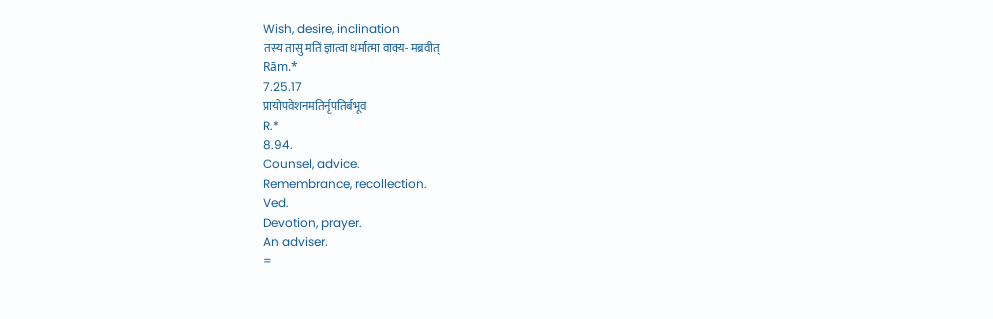Wish, desire, inclination
तस्य तासु मतिं ज्ञात्वा धर्मात्मा वाक्य- मब्रवीत्
Rām.*
7.25.17
प्रायोपवेशनमतिर्नृपतिर्बभूव
R.*
8.94.
Counsel, advice.
Remembrance, recollection.
Ved.
Devotion, prayer.
An adviser.
=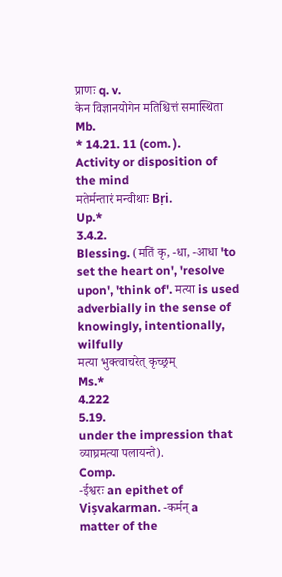प्राणः q. v.
केन विज्ञानयोगेन मतिश्चित्तं समास्थिता
Mb.
* 14.21. 11 (com. ).
Activity or disposition of the mind
मतेर्मन्तारं मन्वीथाः Bṛi.
Up.*
3.4.2.
Blessing. (मतिं कृ, -धा, -आधा 'to set the heart on', 'resolve upon', 'think of'. मत्या is used adverbially in the sense of
knowingly, intentionally, wilfully
मत्या भुक्त्वाचरेत् कृच्छ्रम्
Ms.*
4.222
5.19.
under the impression that
व्याघ्रमत्या पलायन्ते).
Comp.
-ईश्वरः an epithet of Viṣvakarman. -कर्मन् a matter of the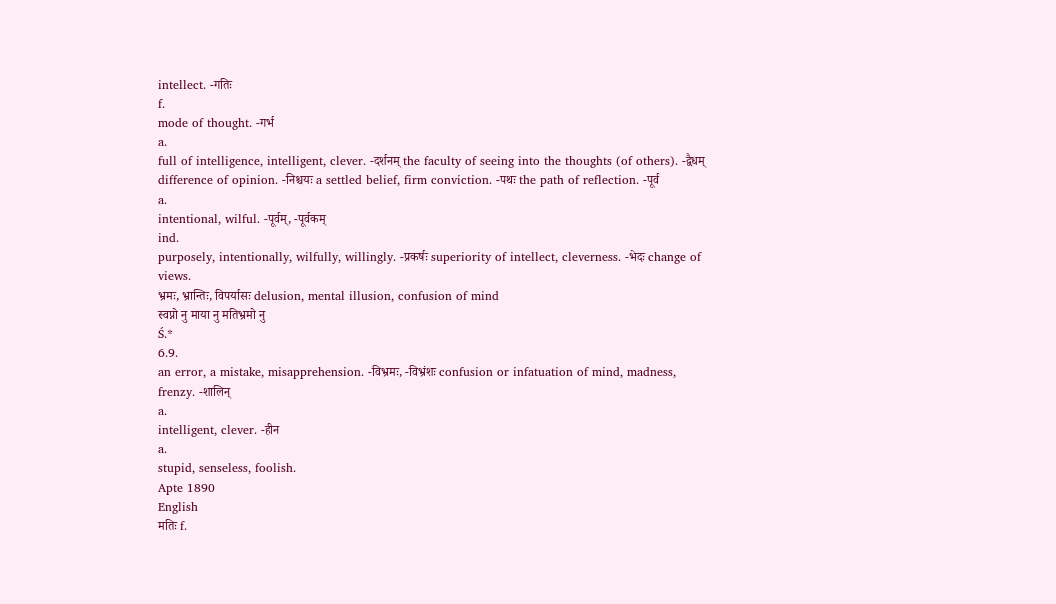intellect. -गतिः
f.
mode of thought. -गर्भ
a.
full of intelligence, intelligent, clever. -दर्शनम् the faculty of seeing into the thoughts (of others). -द्वैधम् difference of opinion. -निश्चयः a settled belief, firm conviction. -पथः the path of reflection. -पूर्व
a.
intentional, wilful. -पूर्वम्, -पूर्वकम्
ind.
purposely, intentionally, wilfully, willingly. -प्रकर्षः superiority of intellect, cleverness. -भेदः change of views.
भ्रमः, भ्रान्तिः, विपर्यासः delusion, mental illusion, confusion of mind
स्वप्नो नु माया नु मतिभ्रमो नु
Ś.*
6.9.
an error, a mistake, misapprehension. -विभ्रमः, -विभ्रंशः confusion or infatuation of mind, madness, frenzy. -शालिन्
a.
intelligent, clever. -हीन
a.
stupid, senseless, foolish.
Apte 1890
English
मतिः f.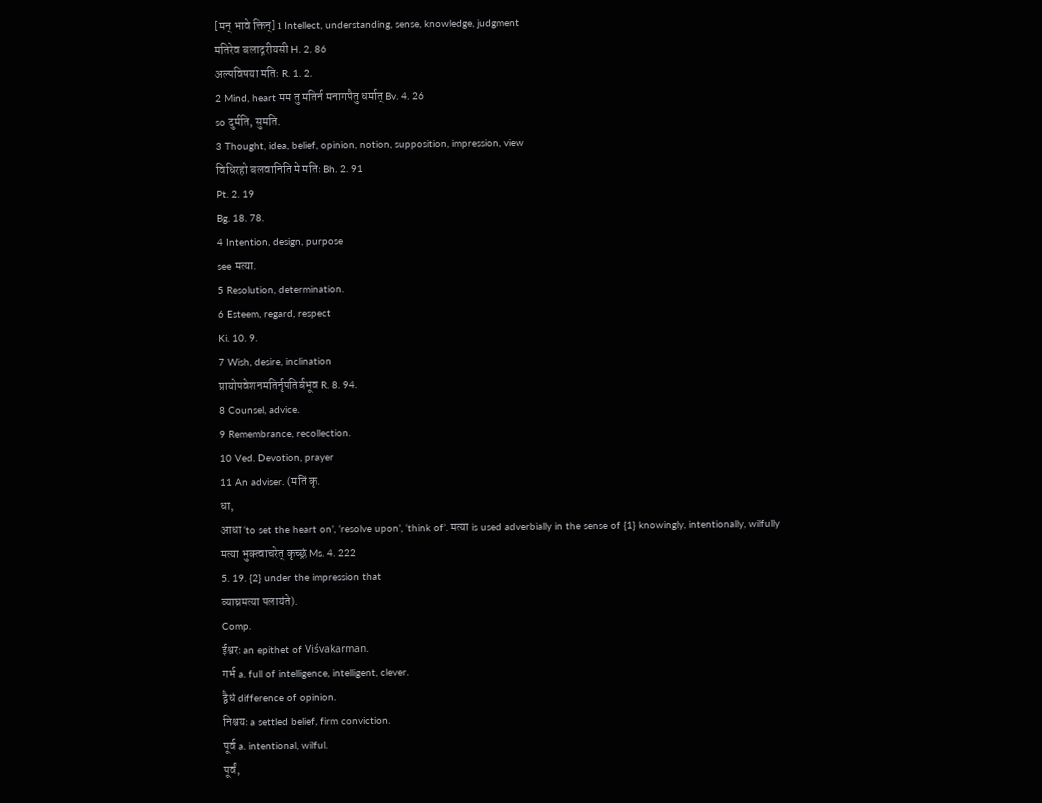[मन् भावे क्तिन्] 1 Intellect, understanding, sense, knowledge, judgment
मतिरेव बलाद्गरीयसी H. 2. 86
अल्पविषया मतिः R. 1. 2.
2 Mind, heart मम तु मतिर्न मनागपैतु धर्मात् Bv. 4. 26
so दुर्मति, सुमति.
3 Thought, idea, belief, opinion, notion, supposition, impression, view
विधिरहो बलवानिति मे मतिः Bh. 2. 91
Pt. 2. 19
Bg. 18. 78.
4 Intention, design, purpose
see मत्या.
5 Resolution, determination.
6 Esteem, regard, respect
Ki. 10. 9.
7 Wish, desire, inclination
प्रायोपवेशनमतिर्नृपतिर्बभूव R. 8. 94.
8 Counsel, advice.
9 Remembrance, recollection.
10 Ved. Devotion, prayer
11 An adviser. (मतिं कृ.
धा,
आधा ‘to set the heart on’, ‘resolve upon’, ‘think of’. मत्या is used adverbially in the sense of {1} knowingly, intentionally, wilfully
मत्या भुक्त्वाचरेत् कृच्छ्रं Ms. 4. 222
5. 19. {2} under the impression that
व्याघ्रमत्या पलायंते).
Comp.
ईश्वरः an epithet of Viśvakarman.
गर्भ a. full of intelligence, intelligent, clever.
द्वैधं difference of opinion.
निश्चयः a settled belief, firm conviction.
पूर्व a. intentional, wilful.
पूर्वं,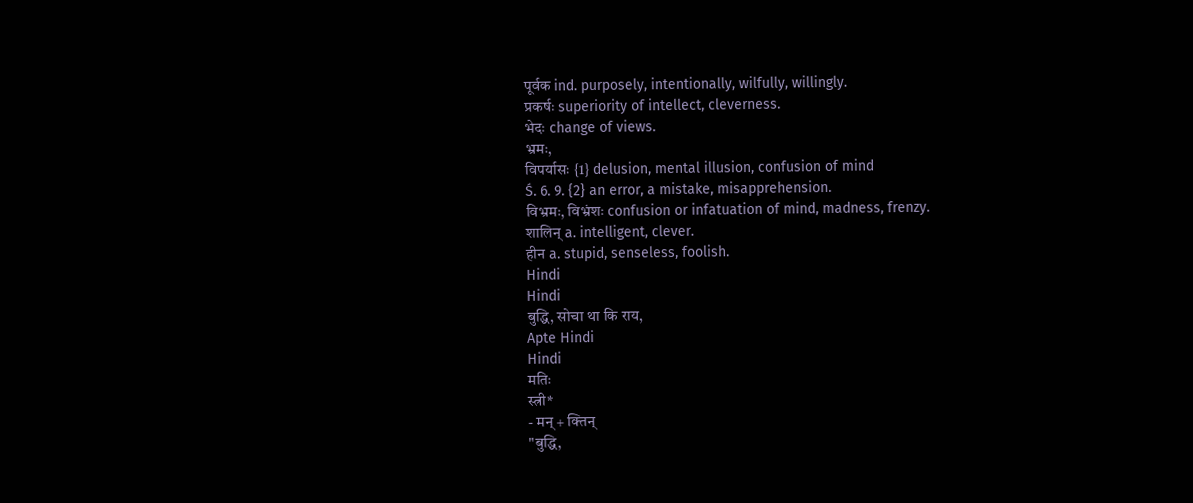पूर्वक ind. purposely, intentionally, wilfully, willingly.
प्रकर्षः superiority of intellect, cleverness.
भेदः change of views.
भ्रमः,
विपर्यासः {1} delusion, mental illusion, confusion of mind
Ś. 6. 9. {2} an error, a mistake, misapprehension.
विभ्रमः, विभ्रंशः confusion or infatuation of mind, madness, frenzy.
शालिन् a. intelligent, clever.
हीन a. stupid, senseless, foolish.
Hindi
Hindi
बुद्धि, सोचा था कि राय,
Apte Hindi
Hindi
मतिः
स्त्री*
- मन् + क्तिन्
"बुद्धि,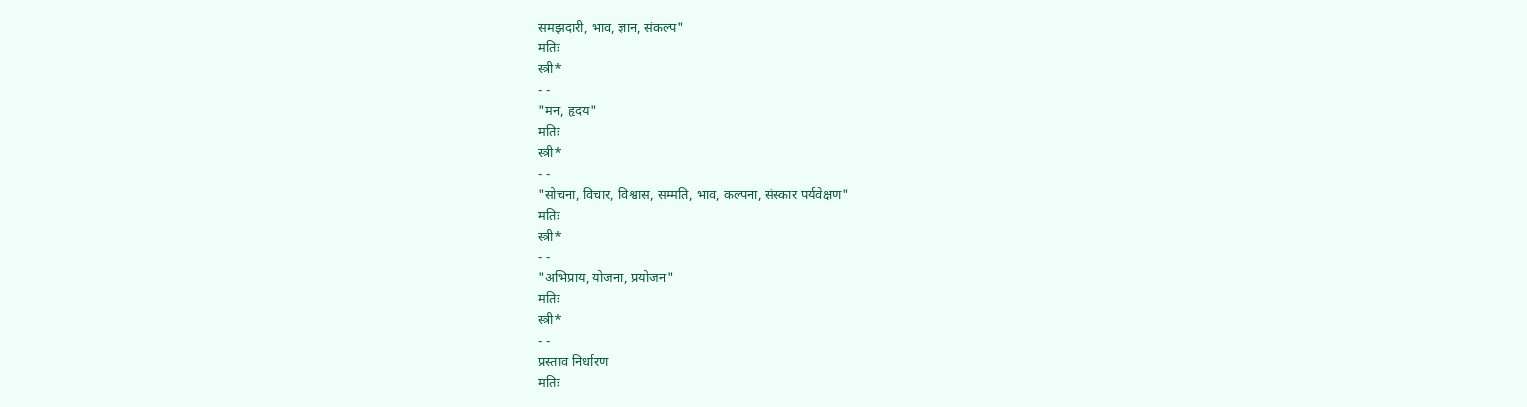समझदारी, भाव, ज्ञान, संकल्प"
मतिः
स्त्री*
- -
"मन, हृदय"
मतिः
स्त्री*
- -
"सोचना, विचार, विश्वास, सम्मति, भाव, कल्पना, संस्कार पर्यवेक्षण"
मतिः
स्त्री*
- -
"अभिप्राय, योजना, प्रयोजन"
मतिः
स्त्री*
- -
प्रस्ताव निर्धारण
मतिः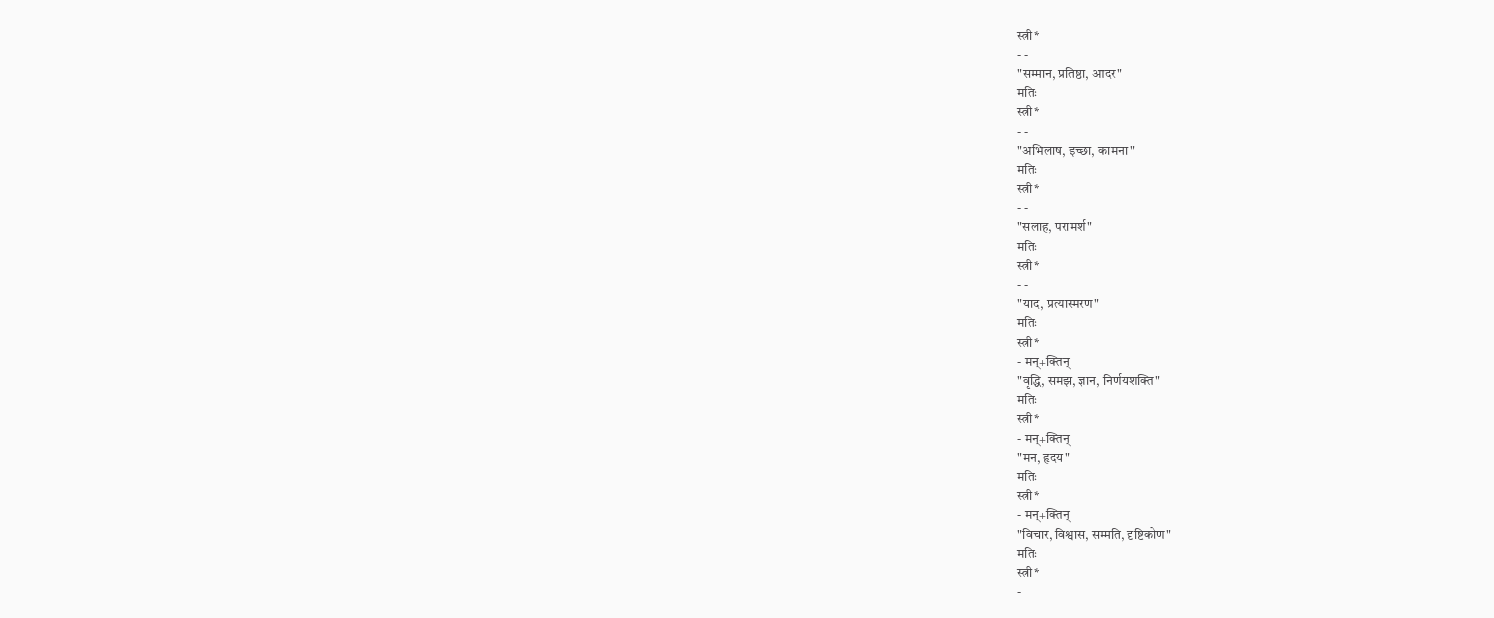स्त्री*
- -
"सम्मान, प्रतिष्ठा, आदर"
मतिः
स्त्री*
- -
"अभिलाष, इच्छा, कामना"
मतिः
स्त्री*
- -
"सलाह, परामर्श"
मतिः
स्त्री*
- -
"याद, प्रत्यास्मरण"
मतिः
स्त्री*
- मन्+क्तिन्
"वृद्धि, समझ, ज्ञान, निर्णयशक्ति"
मतिः
स्त्री*
- मन्+क्तिन्
"मन, हृदय"
मतिः
स्त्री*
- मन्+क्तिन्
"विचार, विश्वास, सम्मति, दृष्टिकोण"
मतिः
स्त्री*
-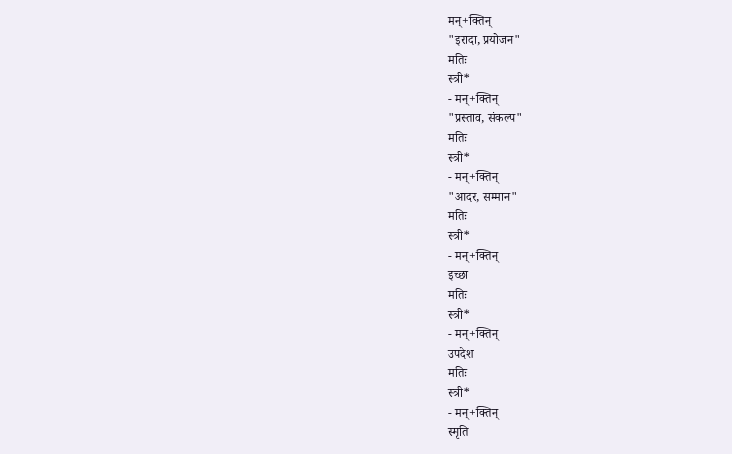मन्+क्तिन्
"इरादा, प्रयोजन"
मतिः
स्त्री*
- मन्+क्तिन्
"प्रस्ताव, संकल्प"
मतिः
स्त्री*
- मन्+क्तिन्
"आदर, सम्मान"
मतिः
स्त्री*
- मन्+क्तिन्
इच्छा
मतिः
स्त्री*
- मन्+क्तिन्
उपदेश
मतिः
स्त्री*
- मन्+क्तिन्
स्मृति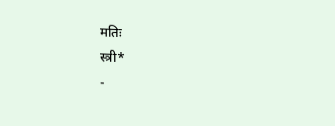मतिः
स्त्री*
-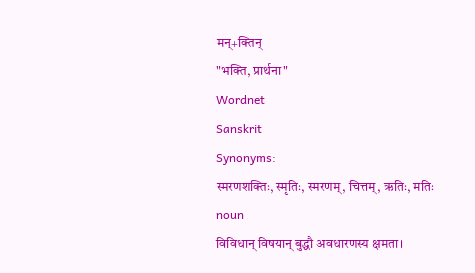मन्+क्तिन्
"भक्ति, प्रार्थना"
Wordnet
Sanskrit
Synonyms:
स्मरणशक्तिः, स्मृतिः, स्मरणम्, चित्तम्, ऋतिः, मतिः
noun
विविधान् विषयान् बुद्धौ अवधारणस्य क्षमता।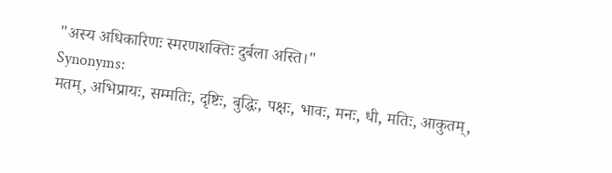"अस्य अधिकारिणः स्मरणशक्तिः दुर्बला अस्ति।"
Synonyms:
मतम्, अभिप्रायः, सम्मतिः, दृष्टिः, बुद्धिः, पक्षः, भावः, मनः, धी, मतिः, आकुतम्,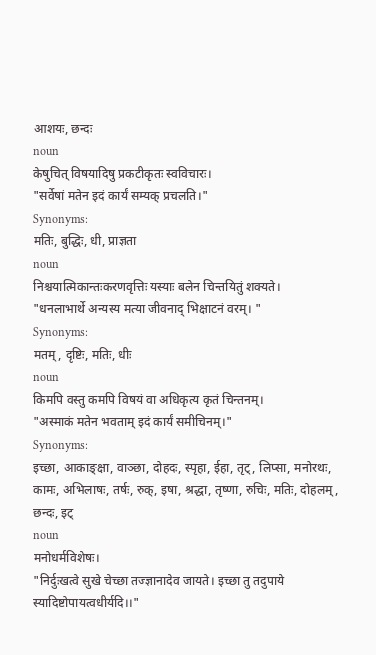आशयः, छन्दः
noun
केषुचित् विषयादिषु प्रकटीकृतः स्वविचारः।
"सर्वेषां मतेन इदं कार्यं सम्यक् प्रचलति।"
Synonyms:
मतिः, बुद्धिः, धी, प्राज्ञता
noun
निश्चयात्मिकान्तःकरणवृत्तिः यस्याः बलेन चिन्तयितुं शक्यते।
"धनलाभार्थे अन्यस्य मत्या जीवनाद् भिक्षाटनं वरम्। "
Synonyms:
मतम्, दृष्टिः, मतिः, धीः
noun
किमपि वस्तु कमपि विषयं वा अधिकृत्य कृतं चिन्तनम्।
"अस्माकं मतेन भवताम् इदं कार्यं समीचिनम्।"
Synonyms:
इच्छा, आकाङ्क्षा, वाञ्छा, दोहदः, स्पृहा, ईहा, तृट्, लिप्सा, मनोरथः, कामः, अभिलाषः, तर्षः, रुक्, इषा, श्रद्धा, तृष्णा, रुचिः, मतिः, दोहलम्, छन्दः, इट्
noun
मनोधर्मविशेषः।
"निर्दुःखत्वे सुखे चेच्छा तज्ज्ञानादेव जायते। इच्छा तु तदुपाये स्यादिष्टोपायत्वधीर्यदि।।"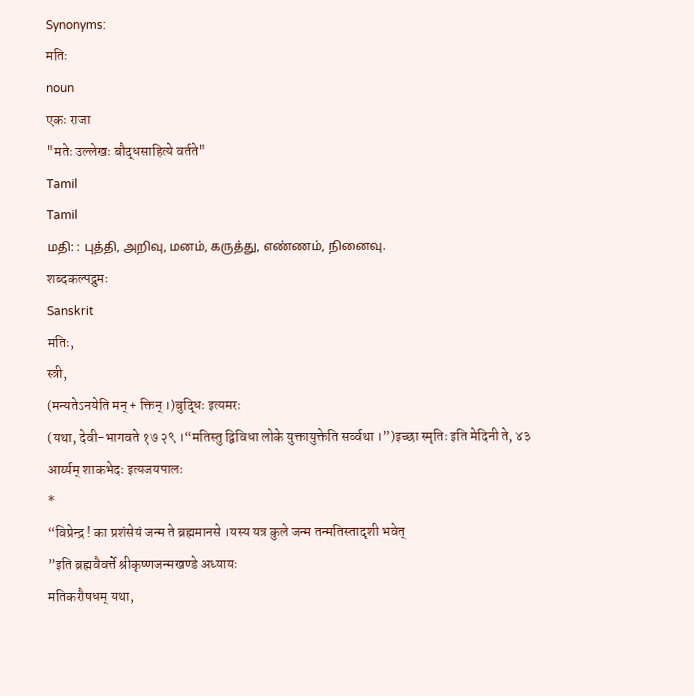Synonyms:
मतिः
noun
एकः राजा
"मतेः उल्लेखः बौद्धसाहित्ये वर्तते"
Tamil
Tamil
மதி: : புத்தி, அறிவு, மனம், கருத்து, எண்ணம், நினைவு.
शब्दकल्पद्रुमः
Sanskrit
मतिः,
स्त्री,
(मन्यतेऽनयेति मन् + क्तिन् ।)बुद्धिः इत्यमरः
(यथा, देवी-भागवते १७ २९ ।“मतिस्तु द्विविधा लोके युक्तायुक्तेति सर्व्वथा ।”)इच्छा स्मृतिः इति मेदिनी ते, ४३
आर्य्यम् शाकभेदः इत्यजयपालः
*
“विप्रेन्द्र ! का प्रशंसेयं जन्म ते ब्रह्ममानसे ।यस्य यत्र कुले जन्म तन्मतिस्तादृशी भवेत्
”इति ब्रह्मवैवर्त्ते श्रीकृष्णजन्मखण्डे अध्यायः
मतिकरौषधम् यथा,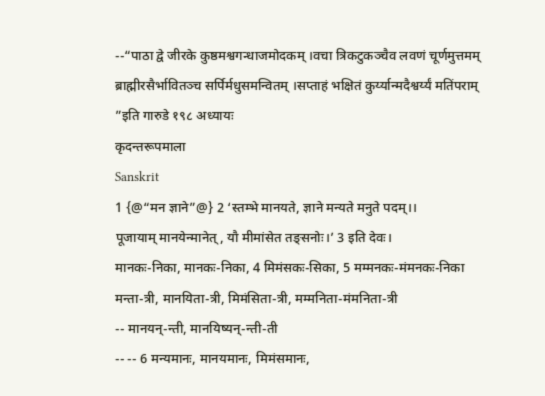--“पाठा द्वे जीरके कुष्ठमश्वगन्धाजमोदकम् ।वचा त्रिकटुकञ्चैव लवणं चूर्णमुत्तमम्
ब्राह्मीरसैर्भावितञ्च सर्पिर्मधुसमन्वितम् ।सप्ताहं भक्षितं कुर्य्यान्मदैश्वर्य्यं मतिंपराम्
”इति गारुडे १९८ अध्यायः
कृदन्तरूपमाला
Sanskrit
1 {@“मन ज्ञाने”@} 2 ‘स्तम्भे मानयते, ज्ञाने मन्यते मनुते पदम्।।
पूजायाम् मानयेन्मानेत्, यौ मीमांसेत तङ्सनोः।’ 3 इति देवः।
मानकः-निका, मानकः-निका, 4 मिमंसकः-सिका, 5 मम्मनकः-मंमनकः-निका
मन्ता-त्री, मानयिता-त्री, मिमंसिता-त्री, मम्मनिता-मंमनिता-त्री
-- मानयन्-न्ती, मानयिष्यन्-न्ती-ती
-- -- 6 मन्यमानः, मानयमानः, मिमंसमानः,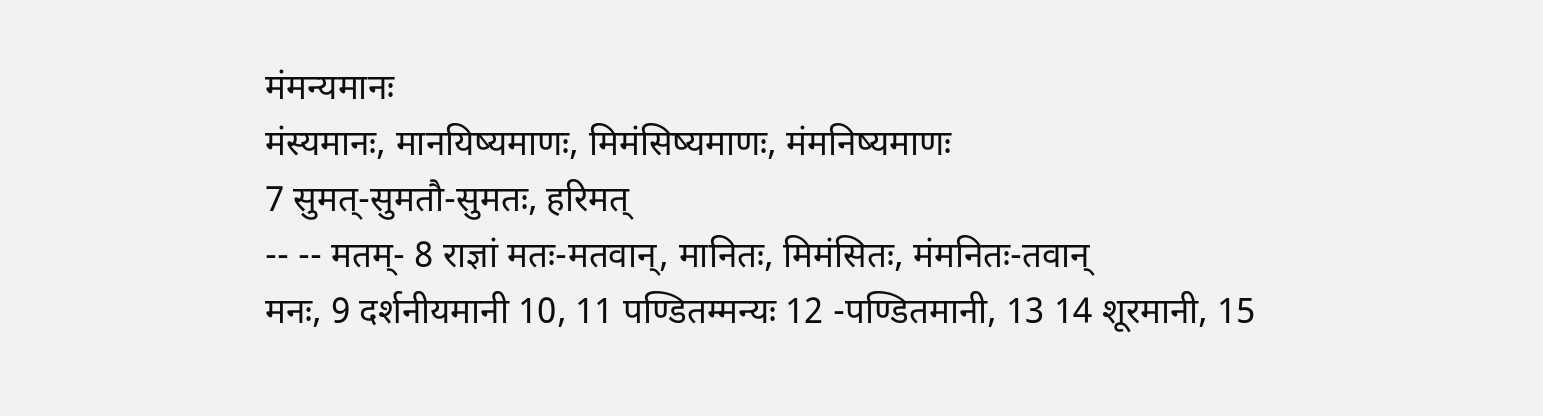मंमन्यमानः
मंस्यमानः, मानयिष्यमाणः, मिमंसिष्यमाणः, मंमनिष्यमाणः
7 सुमत्-सुमतौ-सुमतः, हरिमत्
-- -- मतम्- 8 राज्ञां मतः-मतवान्, मानितः, मिमंसितः, मंमनितः-तवान्
मनः, 9 दर्शनीयमानी 10, 11 पण्डितम्मन्यः 12 -पण्डितमानी, 13 14 शूरमानी, 15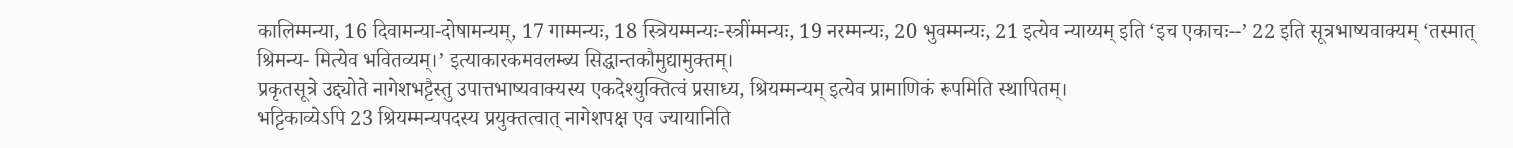कालिम्मन्या, 16 दिवामन्या-दोषामन्यम्, 17 गाम्मन्यः, 18 स्त्रियम्मन्यः-स्त्रींम्मन्यः, 19 नरम्मन्यः, 20 भुवम्मन्यः, 21 इत्येव न्याय्यम् इति ‘इच एकाचः--’ 22 इति सूत्रभाष्यवाक्यम् ‘तस्मात् श्रिमन्य- मित्येव भवितव्यम्।’ इत्याकारकमवलम्ब्य सिद्धान्तकौमुद्यामुक्तम्।
प्रकृतसूत्रे उद्द्योते नागेशभट्टैस्तु उपात्तभाष्यवाक्यस्य एकदेश्युक्तित्वं प्रसाध्य, श्रियम्मन्यम् इत्येव प्रामाणिकं रूपमिति स्थापितम्।
भट्टिकाव्येऽपि 23 श्रियम्मन्यपदस्य प्रयुक्तत्वात् नागेशपक्ष एव ज्यायानिति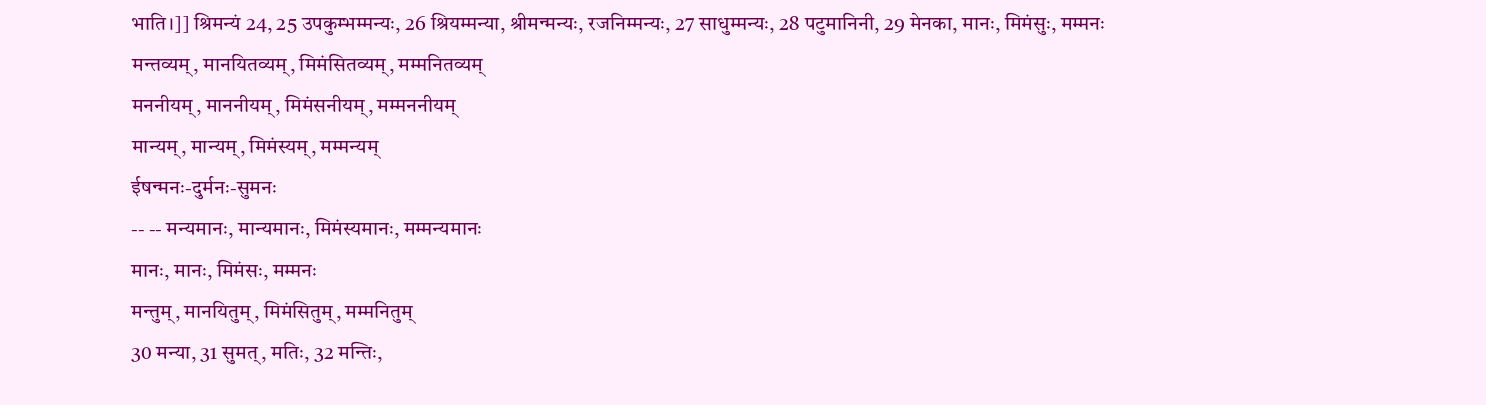भाति।]] श्रिमन्यं 24, 25 उपकुम्भम्मन्यः, 26 श्रियम्मन्या, श्रीमन्मन्यः, रजनिम्मन्यः, 27 साधुम्मन्यः, 28 पटुमानिनी, 29 मेनका, मानः, मिमंसुः, मम्मनः
मन्तव्यम्, मानयितव्यम्, मिमंसितव्यम्, मम्मनितव्यम्
मननीयम्, माननीयम्, मिमंसनीयम्, मम्मननीयम्
मान्यम्, मान्यम्, मिमंस्यम्, मम्मन्यम्
ईषन्मनः-दुर्मनः-सुमनः
-- -- मन्यमानः, मान्यमानः, मिमंस्यमानः, मम्मन्यमानः
मानः, मानः, मिमंसः, मम्मनः
मन्तुम्, मानयितुम्, मिमंसितुम्, मम्मनितुम्
30 मन्या, 31 सुमत्, मतिः, 32 मन्तिः,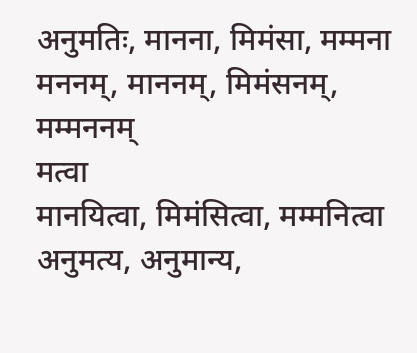अनुमतिः, मानना, मिमंसा, मम्मना
मननम्, माननम्, मिमंसनम्, मम्मननम्
मत्वा
मानयित्वा, मिमंसित्वा, मम्मनित्वा
अनुमत्य, अनुमान्य,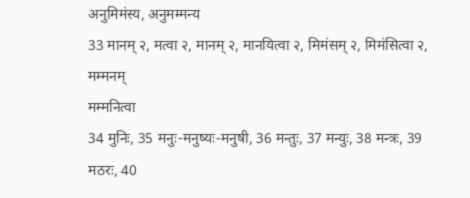अनुमिमंस्य, अनुमम्मन्य
33 मानम् २, मत्वा २, मानम् २, मानयित्वा २, मिमंसम् २, मिमंसित्वा २, मम्मनम्
मम्मनित्वा
34 मुनिः, 35 मनुः-मनुष्यः-मनुषी, 36 मन्तुः, 37 मन्युः, 38 मन्त्रः, 39 मठरः, 40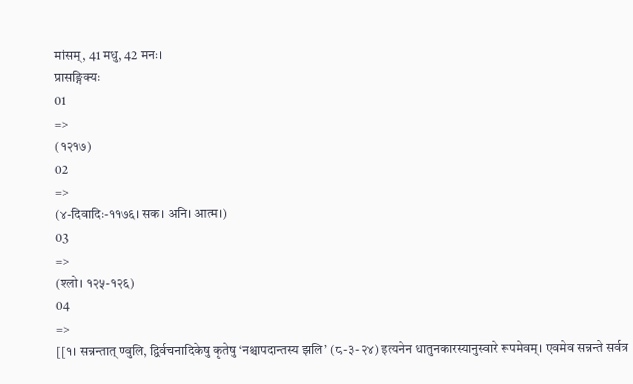मांसम्, 41 मधु, 42 मनः।
प्रासङ्गिक्यः
01
=>
(१२१७)
02
=>
(४-दिवादिः-११७६। सक। अनि। आत्म।)
03
=>
(श्लो। १२५-१२६)
04
=>
[[१। सन्नन्तात् ण्वुलि, द्विर्वचनादिकेषु कृतेषु ‘नश्चापदान्तस्य झलि’ (८-३-२४) इत्यनेन धातुनकारस्यानुस्वारे रूपमेवम्। एवमेव सन्नन्ते सर्वत्र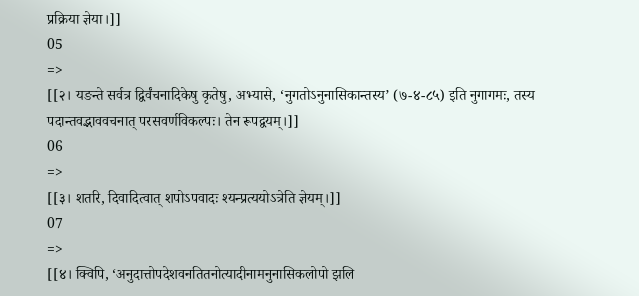प्रक्रिया ज्ञेया।]]
05
=>
[[२। यङन्ते सर्वत्र द्विर्वंचनादिकेषु कृतेषु, अभ्यासे, ‘नुगतोऽनुनासिकान्तस्य’ (७-४-८५) इति नुगागमः, तस्य पदान्तवद्भाववचनात् परसवर्णविकल्पः। तेन रूपद्वयम्।]]
06
=>
[[३। शतरि, दिवादित्वात् शपोऽपवादः श्यन्प्रत्ययोऽत्रेति ज्ञेयम्।]]
07
=>
[[४। क्विपि, ‘अनुदात्तोपदेशवनतितनोत्यादीनामनुनासिकलोपो झलि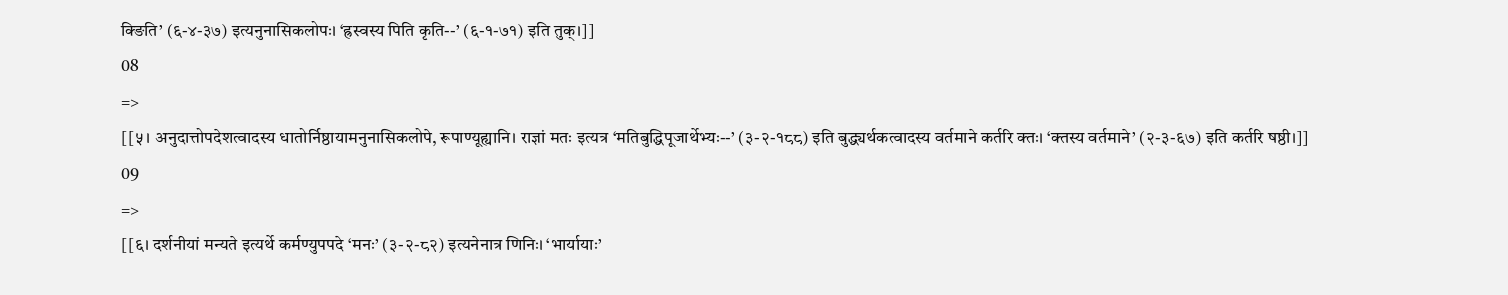क्ङिति’ (६-४-३७) इत्यनुनासिकलोपः। ‘ह्रस्वस्य पिति कृति--’ (६-१-७१) इति तुक्।]]
08
=>
[[५। अनुदात्तोपदेशत्वादस्य धातोर्निष्ठायामनुनासिकलोपे, रूपाण्यूह्यानि। राज्ञां मतः इत्यत्र ‘मतिबुद्धिपूजार्थेभ्यः--’ (३-२-१८८) इति बुद्ध्यर्थकत्वादस्य वर्तमाने कर्तरि क्तः। ‘क्तस्य वर्तमाने’ (२-३-६७) इति कर्तरि षष्ठी।]]
09
=>
[[६। दर्शनीयां मन्यते इत्यर्थे कर्मण्युपपदे ‘मनः’ (३-२-८२) इत्यनेनात्र णिनिः। ‘भार्यायाः’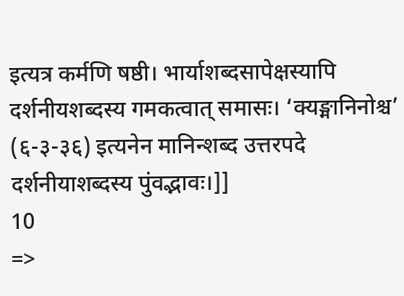इत्यत्र कर्मणि षष्ठी। भार्याशब्दसापेक्षस्यापि दर्शनीयशब्दस्य गमकत्वात् समासः। ‘क्यङ्मानिनोश्च’ (६-३-३६) इत्यनेन मानिन्शब्द उत्तरपदे दर्शनीयाशब्दस्य पुंवद्भावः।]]
10
=>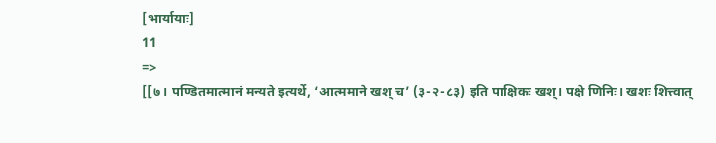[भार्यायाः]
11
=>
[[७। पण्डितमात्मानं मन्यते इत्यर्थे, ‘आत्ममाने खश् च’ (३-२-८३) इति पाक्षिकः खश्। पक्षे णिनिः। खशः शित्त्वात्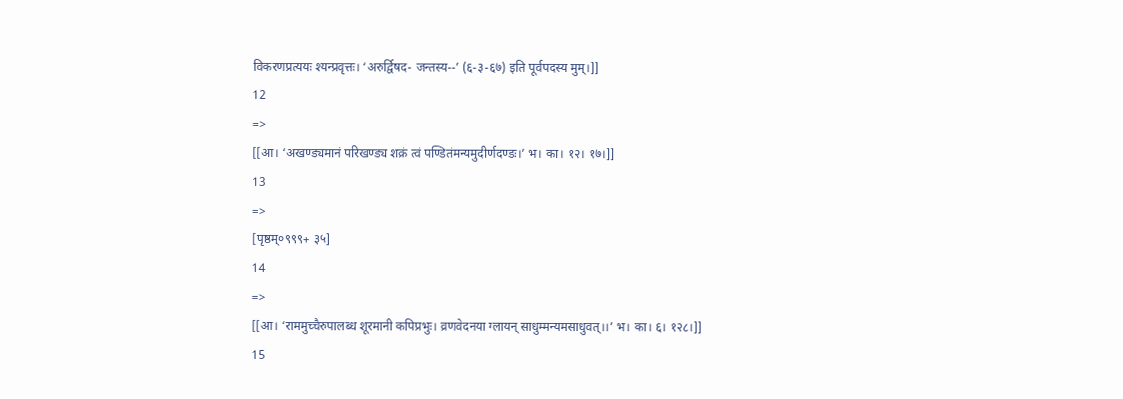विकरणप्रत्ययः श्यन्प्रवृत्तः। ‘अरुर्द्विषद- जन्तस्य--’ (६-३-६७) इति पूर्वपदस्य मुम्।]]
12
=>
[[आ। ‘अखण्ड्यमानं परिखण्ड्य शक्रं त्वं पण्डितंमन्यमुदीर्णदण्डः।’ भ। का। १२। १७।]]
13
=>
[पृष्ठम्०९९९+ ३५]
14
=>
[[आ। ‘राममुच्चैरुपालब्ध शूरमानी कपिप्रभुः। व्रणवेदनया ग्लायन् साधुम्मन्यमसाधुवत्।।’ भ। का। ६। १२८।]]
15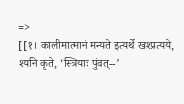=>
[[१। कालीमात्मानं मन्यते इत्यर्थे खश्प्रत्यये, श्यनि कृते, ‘स्त्रियाः पुंवत्--’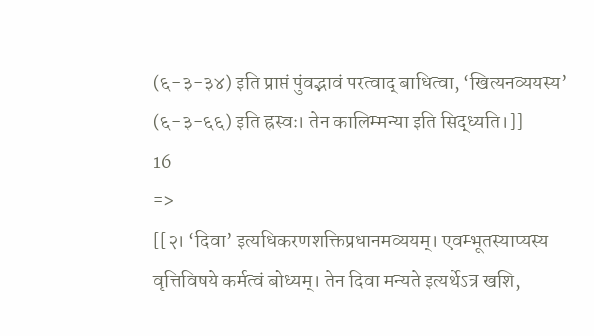(६-३-३४) इति प्राप्तं पुंवद्भावं परत्वाद् बाधित्वा, ‘खित्यनव्ययस्य’ (६-३-६६) इति ह्रस्वः। तेन कालिम्मन्या इति सिद्ध्यति।]]
16
=>
[[२। ‘दिवा’ इत्यधिकरणशक्तिप्रधानमव्ययम्। एवम्भूतस्याप्यस्य वृत्तिविषये कर्मत्वं बोध्यम्। तेन दिवा मन्यते इत्यर्थेऽत्र खशि,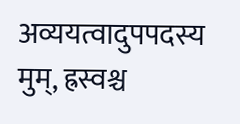अव्ययत्वादुपपदस्य मुम्, ह्रस्वश्च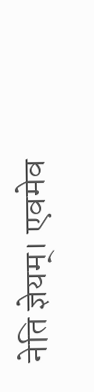नेति ज्ञेयम्। एवमेव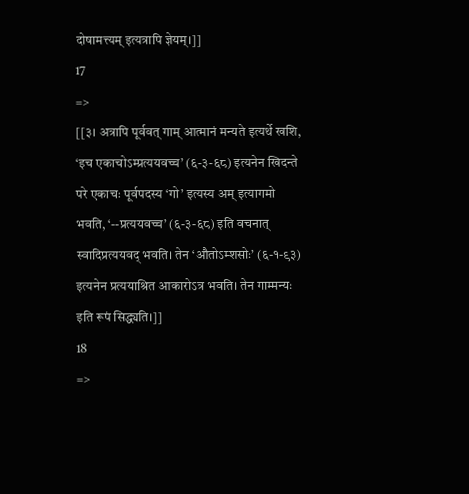दोषामत्त्यम् इत्यत्रापि ज्ञेयम्।]]
17
=>
[[३। अत्रापि पूर्ववत् गाम् आत्मानं मन्यते इत्यर्थे खशि, ‘इच एकाचोऽम्प्रत्ययवच्च’ (६-३-६८) इत्यनेन खिदन्ते परे एकाचः पूर्वपदस्य ‘गो’ इत्यस्य अम् इत्यागमो भवति, ‘--प्रत्ययवच्च’ (६-३-६८) इति वचनात् स्वादिप्रत्ययवद् भवति। तेन ‘औतोऽम्शसोः’ (६-१-९३) इत्यनेन प्रत्ययाश्रित आकारोऽत्र भवति। तेन गाम्मन्यः इति रूपं सिद्ध्यति।]]
18
=>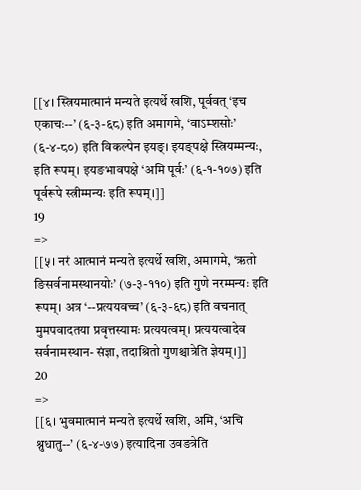[[४। स्त्रियमात्मानं मन्यते इत्यर्थे खशि, पूर्ववत् ‘इच एकाचः--’ (६-३-६८) इति अमागमे, ‘वाऽम्शसोः’ (६-४-८०) इति विकल्पेन इयङ्। इयङ्पक्षे स्त्रियम्मन्यः, इति रूपम्। इयङभावपक्षे ‘अमि पूर्वः’ (६-१-१०७) इति पूर्वरूपे स्त्रीम्मन्यः इति रूपम्।]]
19
=>
[[५। नरं आत्मानं मन्यते इत्यर्थे खशि, अमागमे, ‘ऋतो ङिसर्वनामस्थानयोः’ (७-३-११०) इति गुणे नरम्मन्यः इति रूपम्। अत्र ‘--प्रत्ययवच्च’ (६-३-६८) इति वचनात् मुमपवादतया प्रवृत्तस्यामः प्रत्ययत्वम्। प्रत्ययत्वादेव सर्वनामस्थान- संज्ञा, तदाश्रितो गुणश्चात्रेति ज्ञेयम्।]]
20
=>
[[६। भुवमात्मानं मन्यते इत्यर्थे खशि, अमि, ‘अचि श्नुधातु--’ (६-४-७७) इत्यादिना उवङत्रेति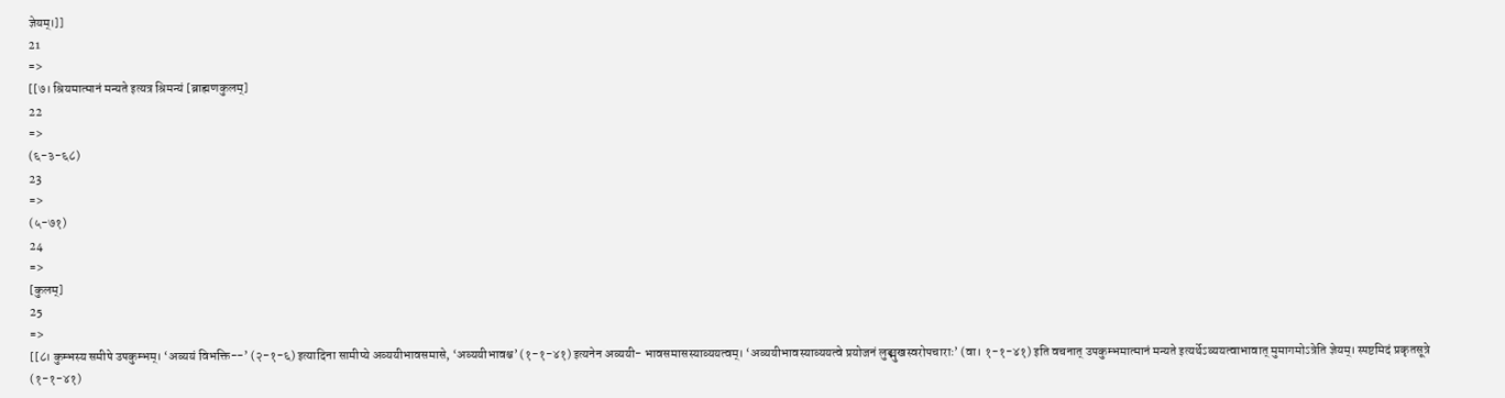ज्ञेयम्।]]
21
=>
[[७। श्रियमात्मानं मन्यते इत्यत्र श्रिमन्यं [ब्राह्मणकुलम्]
22
=>
(६-३-६८)
23
=>
(५-७१)
24
=>
[कुलम्]
25
=>
[[८। कुम्भस्य समीपे उपकुम्भम्। ‘अव्ययं विभक्ति--’ (२-१-६) इत्यादिना सामीप्ये अव्ययीभावसमासे, ‘अव्ययीभावश्च’ (१-१-४१) इत्यनेन अव्ययी- भावसमासस्याव्ययत्वम्। ‘अव्ययीभावस्याव्ययत्वे प्रयोजनं लुङ्मुखस्वरोपचाराः’ (वा। १-१-४१) इति वचनात् उपकुम्भमात्मानं मन्यते इत्यर्थेऽव्ययत्वाभावात् मुमागमोऽत्रेति ज्ञेयम्। स्पष्टमिदं प्रकृतसूत्रे (१-१-४१)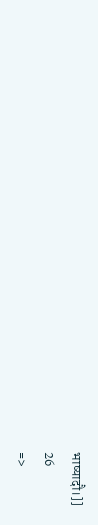भाष्यादौ।]]
26
=>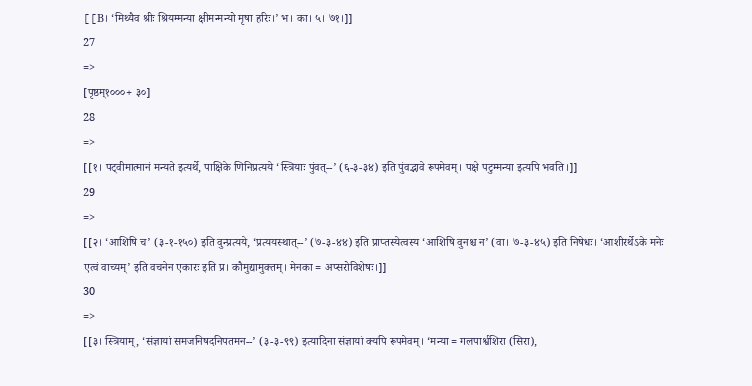[[B। ‘मिथ्यैव श्रीः श्रियम्मन्या क्षीमन्मन्यो मृषा हरिः।’ भ। का। ५। ७१।]]
27
=>
[पृष्ठम्१०००+ ३०]
28
=>
[[१। पट्वीमात्मानं मन्यते इत्यर्थे, पाक्षिके णिनिप्रत्यये ‘स्त्रियाः पुंवत्--’ (६-३-३४) इति पुंवद्भावे रूपमेवम्। पक्षे पटुम्मन्या इत्यपि भवति।]]
29
=>
[[२। ‘आशिषि च’ (३-१-१५०) इति वुन्प्रत्यये, ‘प्रत्ययस्थात्--’ (७-३-४४) इति प्राप्तस्येत्वस्य ‘आशिषि वुनश्च न’ (वा। ७-३-४५) इति निषेधः। ‘आशीरर्थेऽके मनेः एत्वं वाच्यम्’ इति वचनेन एकारः इति प्र। कौमुद्यामुक्तम्। मेनका = अप्सरोविशेषः।]]
30
=>
[[३। स्त्रियाम्, ‘संज्ञायां समजनिषदनिपतमन--’ (३-३-९९) इत्यादिना संज्ञायां क्यपि रूपमेवम्। ‘मन्या = गलपार्श्वशिरा (सिरा),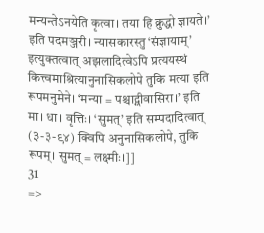मन्यन्तेऽनयेति कृत्वा। तया हि क्रुद्धो ज्ञायते।’ इति पदमञ्जरी। न्यासकारस्तु ‘संज्ञायाम्’ इत्युक्तत्वात् अझलादित्वेऽपि प्रत्ययस्थं कित्त्वमाश्रित्यानुनासिकलोपे तुकि मत्या इति रूपमनुमेने। ‘मन्या = पश्चाद्ग्रीवासिरा।’ इति मा। धा। वृत्तिः। ‘सुमत्’ इति सम्पदादित्वात् (३-३-९४) क्विपि अनुनासिकलोपे, तुकि रूपम्। सुमत् = लक्ष्मीः।]]
31
=>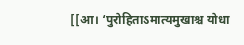[[आ। ‘पुरोहिताऽमात्यमुखाश्च योधा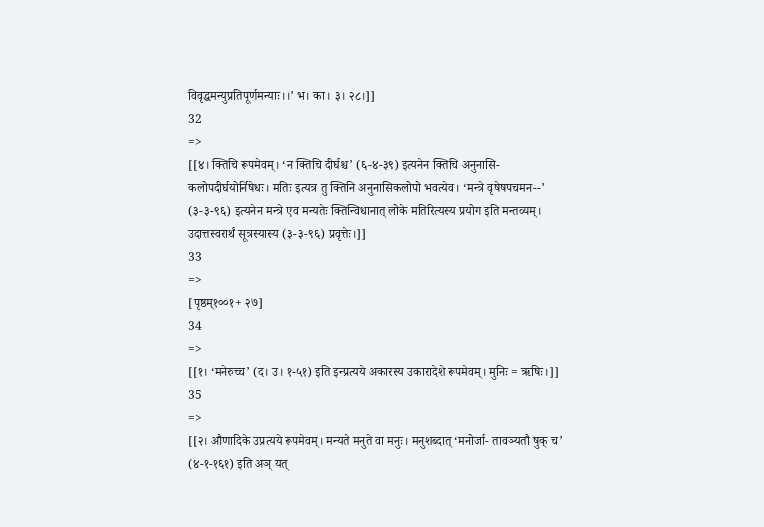विवृद्धमन्युप्रतिपूर्णमन्याः।।’ भ। का। ३। २८।]]
32
=>
[[४। क्तिचि रूपमेवम्। ‘न क्तिचि दीर्घश्च’ (६-४-३९) इत्यनेन क्तिचि अनुनासि- कलोपदीर्घयोर्निषेधः। मतिः इत्यत्र तु क्तिनि अनुनासिकलोपो भवत्येव। ‘मन्त्रे वृषेषपचमन--’ (३-३-९६) इत्यनेन मन्त्रे एव मन्यतेः क्तिन्विधानात् लोके मतिरित्यस्य प्रयोग इति मन्तव्यम्। उदात्तस्वरार्थं सूत्रस्यास्य (३-३-९६) प्रवृत्तेः।]]
33
=>
[पृष्ठम्१००१+ २७]
34
=>
[[१। ‘मनेरुच्च’ (द। उ। १-५१) इति इन्प्रत्यये अकारस्य उकारादेशे रूपमेवम्। मुनिः = ऋषिः।]]
35
=>
[[२। औणादिके उप्रत्यये रूपमेवम्। मन्यते मनुते वा मनुः। मनुशब्दात् ‘मनोर्जा- तावञ्यतौ षुक् च’ (४-१-१६१) इति अञ् यत्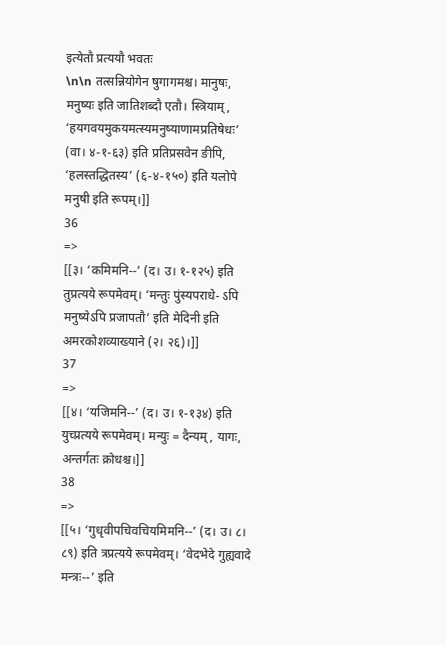इत्येतौ प्रत्ययौ भवतः
\n\n तत्सन्नियोगेन षुगागमश्च। मानुषः, मनुष्यः इति जातिशब्दौ एतौ। स्त्रियाम्, ‘हयगवयमुकयमत्स्यमनुष्याणामप्रतिषेधः’ (वा। ४-१-६३) इति प्रतिप्रसवेन ङीपि, ‘हलस्तद्धितस्य’ (६-४-१५०) इति यलोपे मनुषी इति रूपम्।]]
36
=>
[[३। ‘कमिमनि--’ (द। उ। १-१२५) इति तुप्रत्यये रूपमेवम्। ‘मन्तुः पुंस्यपराधे- ऽपि मनुष्येऽपि प्रजापतौ’ इति मेदिनी इति अमरकोशव्याख्याने (२। २६)।]]
37
=>
[[४। ‘यजिमनि--’ (द। उ। १-१३४) इति युच्प्रत्यये रूपमेवम्। मन्युः = दैन्यम्, यागः, अन्तर्गतः क्रोधश्च।]]
38
=>
[[५। ‘गुधृवीपचिवचियमिमनि--’ (द। उ। ८। ८९) इति त्रप्रत्यये रूपमेवम्। ‘वेदभेदे गुह्यवादे मन्त्रः--’ इति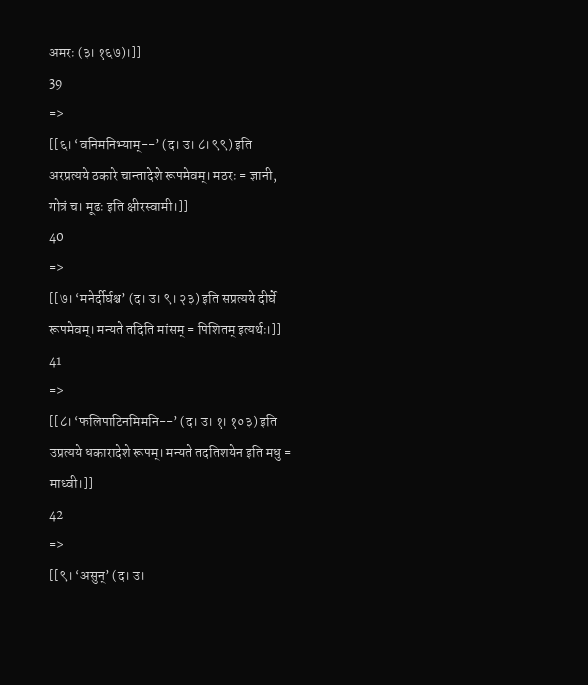अमरः (३। १६७)।]]
39
=>
[[६। ‘वनिमनिभ्याम्--’ (द। उ। ८। ९९) इति अरप्रत्यये ठकारे चान्तादेशे रूपमेवम्। मठरः = ज्ञानी, गोत्रं च। मूढः इति क्षीरस्वामी।]]
40
=>
[[७। ‘मनेर्दीर्घश्च’ (द। उ। ९। २३) इति सप्रत्यये दीर्घे रूपमेवम्। मन्यते तदिति मांसम् = पिशितम् इत्यर्थः।]]
41
=>
[[८। ‘फलिपाटिनमिमनि--’ (द। उ। १। १०३) इति उप्रत्यये धकारादेशे रूपम्। मन्यते तदतिशयेन इति मधु = माध्वी।]]
42
=>
[[९। ‘असुन्’ (द। उ।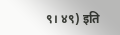९। ४९) इति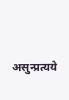असुन्प्रत्यये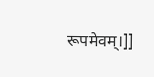रूपमेवम्।]]